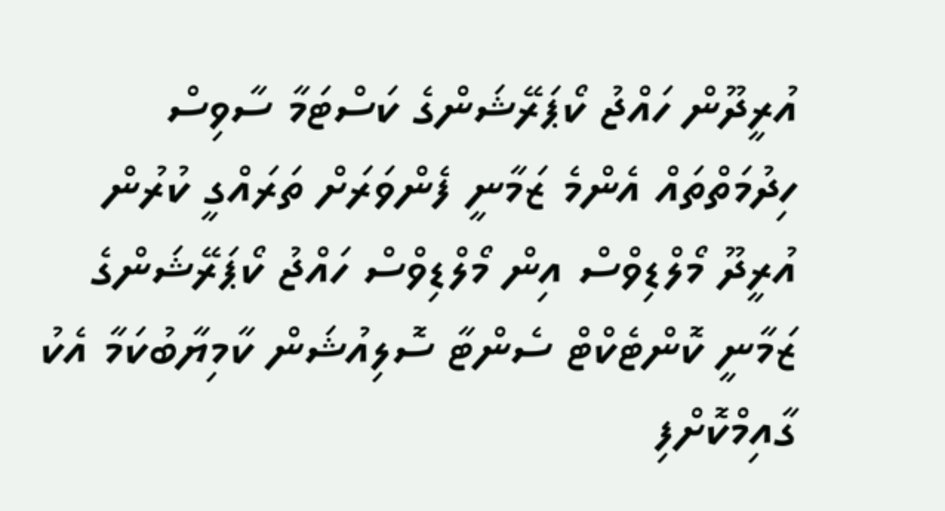އުރީދޫން ހައްޖު ކޯޕަރޭޝަންގެ ކަސްޓަމާ ސާވިސް ހިދުމަތްތައް އެންމެ ޒަމާނީ ފެންވަރަށް ތަރައްގީ ކުރުން
އުރީދޫ މޯލްޑިވްސް އިން މޯލްޑިވްސް ހައްޖު ކޯޕަރޭޝަންގެ ޒަމާނީ ކޮންޓެކްޓް ސެންޓާ ސޮލިއުޝަން ކާމިޔާބުކަމާ އެކު ގާއިމްކޮށްފި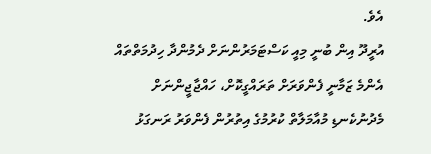އެވެ.
އުރީދޫ އިން ބުނީ މިއީ ކަސްޓަމަރުންނަށް ދެމުންދާ ހިދުމަތްތައް އެންމެ ޒަމާނީ ފެންވަރަށް ތަރައްގީކޮށް، ހައްޖާޖީންނަށް މެދުނުކެނޑި މުއާމަލާތް ކުރުމުގެ އިތުރުން ފެންވަރު ރަނގަޅު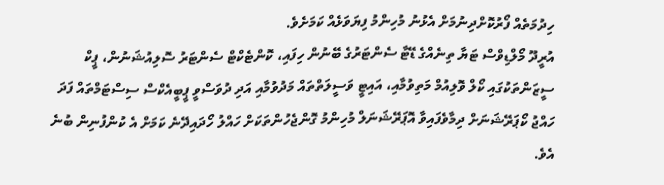ހިދުމަތެއް ފޯރުކޮށްދިނުމަށް އެޅުނު މުހިންމު ފިޔަވަޅެއް ކަމަށެވެ.
އުރީދޫ މޯލްޑިވްސް ޓަޔާ ތިނެއްގެ ޑޭޓާ ސެންޓަރުގެ ބޭނުން ހިފައި، ކޮންޓެކްޓް ސެންޓަރު ސޮލިއުޝަނުން، ޕީކް ސީޒަންތަކުގައި ކޯލް ވޮލިއުމް މަތިވުމާއި، އައިޓީ ވަސީލަތްތައް މަދުވުމާއި އަދި ދުވަސްވީ ޕީބީއެކްސް ސިސްޓަމްތައް ފަދަ ހައްޖު ކޯޕަރޭޝަނަށް ދިމާވެފައިވާ އޮޕަރޭޝަނަލް މުހިންމު ގޮންޖެހުންތަކަށް ހައްލު ހޯދައިދޭނެ ކަމަށް އެ ކުންފުނިން ބުނެ އެވެ.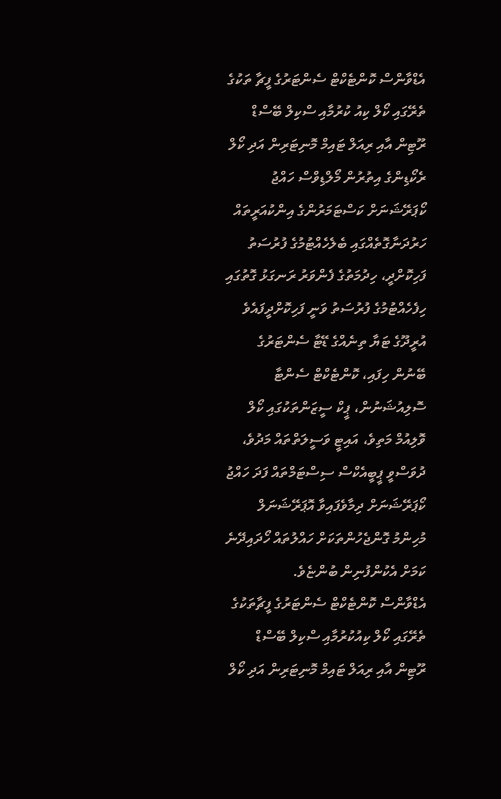އެޑްވާންސް ކޮންޓެކްޓް ސެންޓަރުގެ ފީޗާ ތަކުގެ ތެރޭގައި ކޯލް ކިއު ކުރުމާއި ސްކިލް ބޭސްޑް ރޫޓިން އާއި ރިއަލް ޓައިމް މޮނިޓަރިން އަދި ކޯލް ރެކޯޑިންގެ އިތުރުން މޯލްޑިވްސް ހައްޖު ކޯޕަރޭޝަނަށް ކަސްޓަމަރުންގެ އިންކުއަރީތައް ހަރުދަނާގޮތެއްގައި ބެލެހެއްޓުމުގެ ފުރުސަތު ފަހިކޮށްދީ، ހިދުމަތުގެ ފެންވަރު ރަނގަޅު ގޮތުގައި ހިފެހެއްޓުމުގެ ފުރުސަތު ވަނީ ފަހިކޮށްދީފައެވެ
އުރީދޫގެ ޓަޔާ ތިނެއްގެ ޑޭޓާ ސެންޓަރުގެ ބޭނުން ހިފައި، ކޮންޓެކްޓް ސެންޓާ ސޮލިއުޝަނުން، ޕީކް ސީޒަންތަކުގައި ކޯލް ވޮލިއުމް މަތިވެ، އައިޓީ ވަސީލަތްތައް މަދުވެ، ދުވަސްވީ ޕީބީއެކްސް ސިސްޓަމްތައް ފަދަ ހައްޖު ކޯޕަރޭޝަނަށް ދިމާވެފައިވާ އޮޕަރޭޝަނަލް މުހިންމު ގޮންޖެހުންތަކަށް ހައްލުތައް ހޯދައިދޭނެ ކަމަށް އެކުންފުނިން ބުންޏެވެ.
އެޑްވާންސް ކޮންޓެކްޓް ސެންޓަރުގެ ފީޗާތަކުގެ ތެރޭގައި ކޯލް ކިއުކުރުމާއި ސްކިލް ބޭސްޑް ރޫޓިން އާއި ރިއަލް ޓައިމް މޮނިޓަރިން އަދި ކޯލް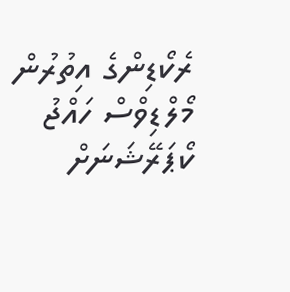ރެކޯޑިންގެ އިތުރުން މޯލްޑިވްސް ހައްޖު ކޯޕަރޭޝަނަށް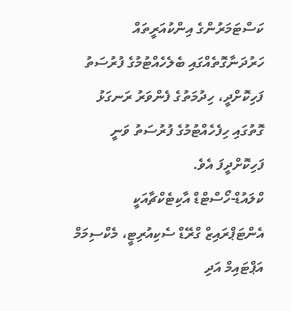ކަސްޓަމަރުންގެ އިންކުއަރީތައް ހަރުދަނާގޮތެއްގައި ބެލެހެއްޓުމުގެ ފުރުސަތު ފަހިކޮށްދީ، ހިދުމަތުގެ ފެންވަރު ރަނގަޅު ގޮތުގައި ހިފެހެއްޓުމުގެ ފުރުސަތު ވަނީ ފަހިކޮށްދީފަ އެވެ.
ކްލައުޑް-ހޯސްޓްޑް އާކިޓެކްޗާއަކީ އެންޓަޕްރައިޒް ގްރޭޑް ސެކިއުރިޓީ، މެކްސިމަމް އަޕްޓައިމް އަދި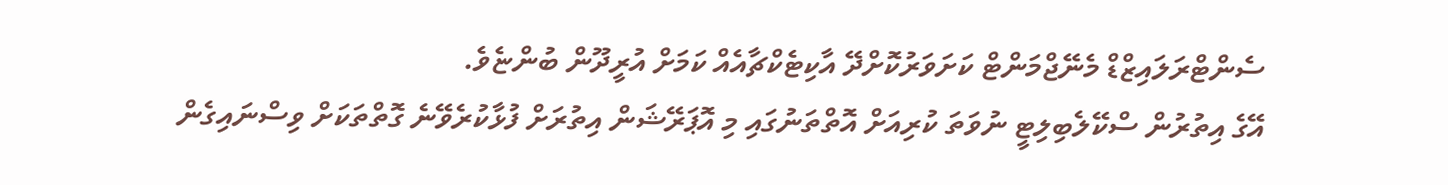ސެންޓްރަލައިޒްޑް މެނޭޖްމަންޓް ކަށަވަރުކޮށްދޭ އާކިޓެކްޗާއެއް ކަމަށް އުރީދޫން ބުންޏެވެ.
އޭގެ އިތުރުން ސްކޭލެބިލިޓީ ނުވަތަ ކުރިއަށް އޮތްތަނުގައި މި އޮޕަރޭޝަން އިތުރަށް ފުޅާކުރެވޭނެ ގޮތްތަކަށް ވިސްނައިގެން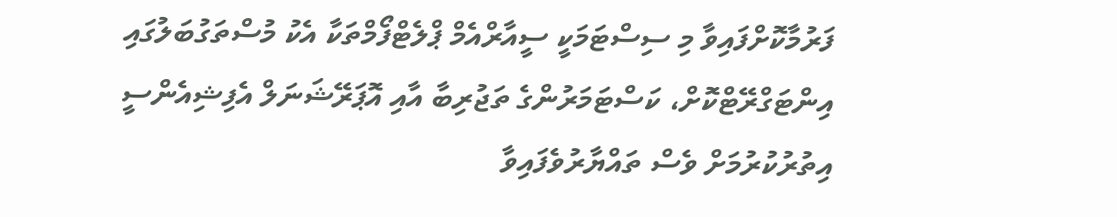ފަރުމާކޮށްފައިވާ މި ސިސްޓަމަކީ ސީއާރްއެމް ޕްލެޓްފޯމްތަކާ އެކު މުސްތަގުބަލުގައި އިންޓަގްރޭޓްކޮށް، ކަސްޓަމަރުންގެ ތަޖުރިބާ އާއި އޮޕަރޭޝަނަލް އެފިޝިއެންސީ އިތުރުކުރުމަށް ވެސް ތައްޔާރުވެފައިވާ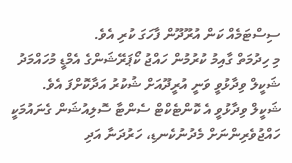ސިސްޓަމެއް ކަން އުރޫދޫން ފާހަގަ ކުރި އެވެ.
މި ހިދުމަތް ގާއިމު ކުރުމުން ހައްޖު ކޯޕަރޭޝަންގެ އެމްޑީ މުހައްމަދު ޝަކީލް ވިދާޅުވީ ވަނީ އުރީދޫއަށް ޝުކުރު އަދާކޮށްފަ އެވެ.
ޝަކީލް ވިދާޅުވީ އެ ކޮންޓެކްޓް ސެންޓާ ސޮލިއުޝަން ގެނައުމަކީ ހައްޖުވެރިންނަށް މެދުނުކެނޑި، ހަރުދަނާ އަދި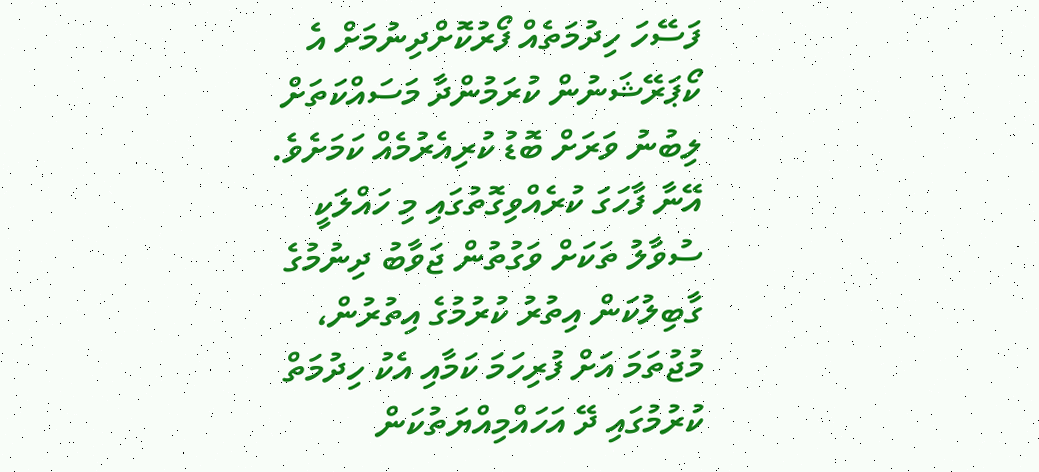ފަސޭހަ ހިދުމަތެއް ފޯރުކޮށްދިނުމަށް އެ ކޯޕަރޭޝަނުން ކުރަމުންދާ މަސައްކަތަށް ލިބުނު ވަރަށް ބޮޑު ކުރިއެރުމެއް ކަމަށެވެ.
އޭނާ ފާހަގަ ކުރެއްވިގޮތުގައި މި ހައްލަކީ ސުވާލު ތަކަށް ވަގުތުން ޖަވާބު ދިނުމުގެ ގާބިލުކަން އިތުރު ކުރުމުގެ އިތުރުން، މުޖުތަމަ އަށް ފުރިހަމަ ކަމާއި އެކު ހިދުމަތް ކުރުމުގައި ދޭ އަހައްމިއްޔަތުކަން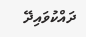ދައްކުވައިދޭ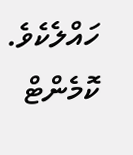ހައްލެކެވެ.
ކޮމެންޓް